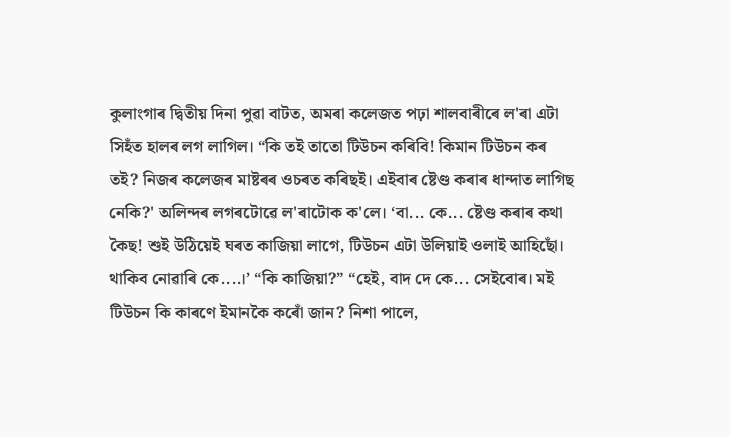কুলাংগাৰ দ্বিতীয় দিনা পুৱা বাটত, অমৰা কলেজত পঢ়া শালবাৰীৰে ল'ৰা এটা সিহঁত হালৰ লগ লাগিল। “কি তই তাতো টিউচন কৰিবি! কিমান টিউচন কৰ তই? নিজৰ কলেজৰ মাষ্টৰৰ ওচৰত কৰিছই। এইবাৰ ষ্টেণ্ড কৰাৰ ধান্দাত লাগিছ নেকি?' অলিন্দৰ লগৰটোৱে ল'ৰাটোক ক'লে। ‘বা... কে... ষ্টেণ্ড কৰাৰ কথা কৈছ! শুই উঠিয়েই ঘৰত কাজিয়া লাগে, টিউচন এটা উলিয়াই ওলাই আহিছোঁ। থাকিব নোৱাৰি কে....।’ “কি কাজিয়া?” “হেই, বাদ দে কে... সেইবোৰ। মই টিউচন কি কাৰণে ইমানকৈ কৰোঁ জান? নিশা পালে,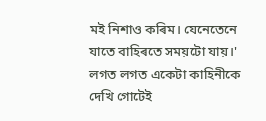মই নিশাও কৰিম। যেনেতেনে যাতে বাহিৰতে সময়টো যায়।' লগত লগত একেটা কাহিনীকে দেখি গোটেই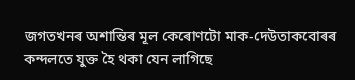জগতখনৰ অশান্তিৰ মূল কেৰোণটো মাক-দেউতাকবোৰৰ কন্দলতে যুক্ত হৈ থকা যেন লাগিছে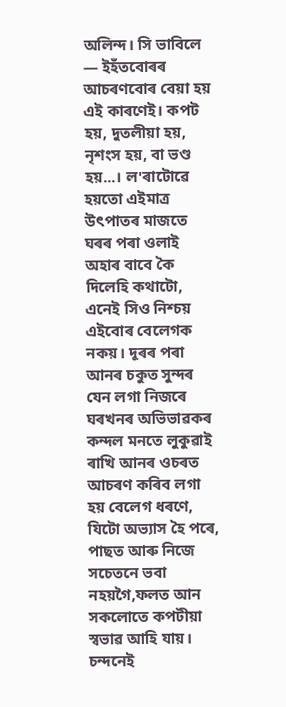অলিন্দ। সি ভাবিলে — ইহঁতবোৰৰ আচৰণবোৰ বেয়া হয় এই কাৰণেই। কপট হয়, দুতলীয়া হয়, নৃশংস হয়, বা ভণ্ড হয়...। ল'ৰাটোৱে হয়তো এইমাত্ৰ উৎপাতৰ মাজতে ঘৰৰ পৰা ওলাই অহাৰ বাবে কৈ দিলেহি কথাটো, এনেই সিও নিশ্চয় এইবোৰ বেলেগক নকয়। দূৰৰ পৰা আনৰ চকুত সুন্দৰ যেন লগা নিজৰে ঘৰখনৰ অভিভাৱকৰ কন্দল মনতে লুকুৱাই ৰাখি আনৰ ওচৰত আচৰণ কৰিব লগা হয় বেলেগ ধৰণে, যিটো অভ্যাস হৈ পৰে, পাছত আৰু নিজে সচেতনে ভবা নহয়গৈ,ফলত আন সকলোতে কপটীয়া স্বভাৱ আহি যায়। চন্দনেই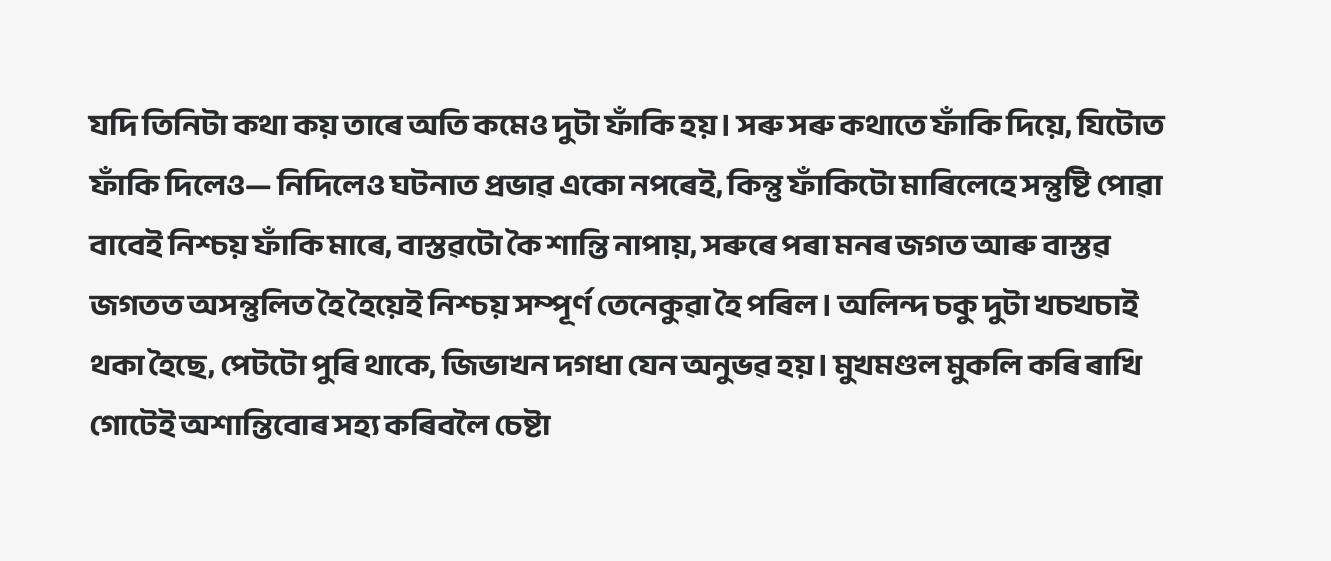যদি তিনিটা কথা কয় তাৰে অতি কমেও দুটা ফাঁকি হয়। সৰু সৰু কথাতে ফাঁকি দিয়ে, যিটোত ফাঁকি দিলেও— নিদিলেও ঘটনাত প্ৰভাৱ একো নপৰেই, কিন্তু ফাঁকিটো মাৰিলেহে সন্তুষ্টি পোৱা বাবেই নিশ্চয় ফাঁকি মাৰে, বাস্তৱটো কৈ শান্তি নাপায়, সৰুৰে পৰা মনৰ জগত আৰু বাস্তৱ জগতত অসন্তুলিত হৈ হৈয়েই নিশ্চয় সম্পূৰ্ণ তেনেকুৱা হৈ পৰিল। অলিন্দ চকু দুটা খচখচাই থকা হৈছে, পেটটো পুৰি থাকে, জিভাখন দগধা যেন অনুভৱ হয়। মুখমণ্ডল মুকলি কৰি ৰাখি গোটেই অশান্তিবোৰ সহ্য কৰিবলৈ চেষ্টা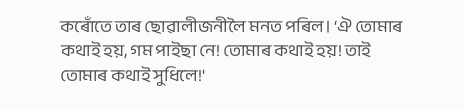কৰোঁতে তাৰ ছোৱালীজনীলৈ মনত পৰিল। ‘ঐ তোমাৰ কথাই হয়, গম পাইছা নে! তোমাৰ কথাই হয়! তাই তোমাৰ কথাই সুধিলে!'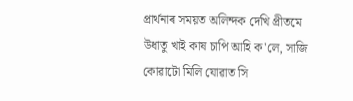প্ৰাৰ্থনাৰ সময়ত অলিন্দক দেখি প্ৰীতমে উধাতু খাই কাষ চাপি আহি ক'লে, সাজি কোৱাটো মিলি যোৱাত সি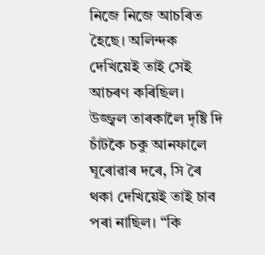নিজে নিজে আচৰিত হৈছে। অলিন্দক দেখিয়েই তাই সেই আচৰণ কৰিছিল। উজ্জ্বল তাৰকালৈ দৃষ্টি দি চাঁটকৈ চকু আনফালে ঘূৰোৱাৰ দৰে, সি ৰৈ থকা দেখিয়েই তাই চাব পৰা নাছিল। “কি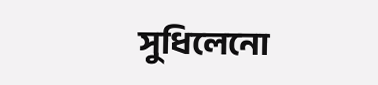সুধিলেনো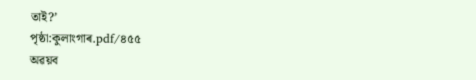তাই?’
পৃষ্ঠা:কুলাংগাৰ.pdf/৪৫৫
অৱয়ব